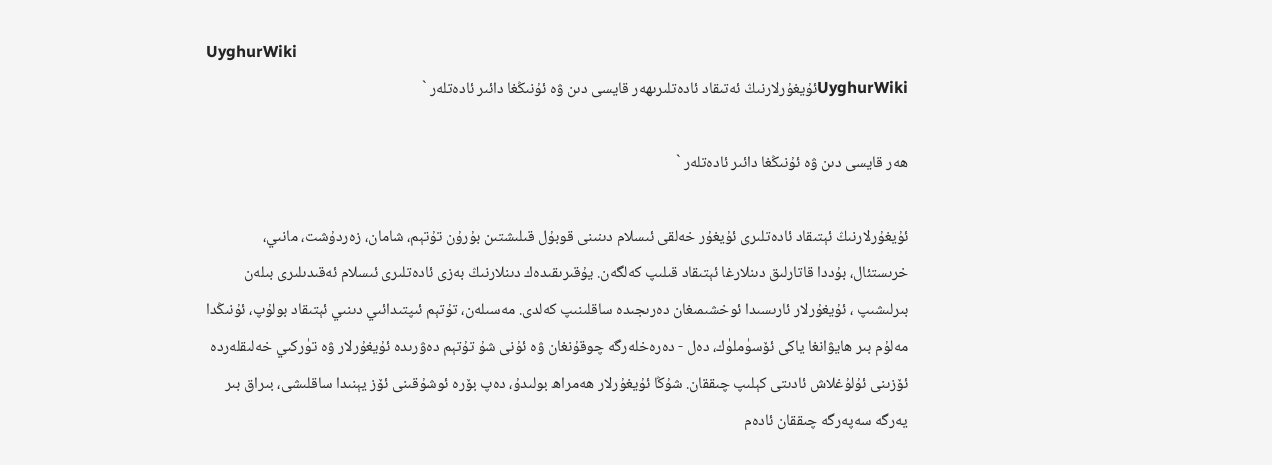UyghurWiki
UyghurWikiئۇيغۇرلارنىڭ ئەتىقاد ئادەتلىرىھەر قايسى دىن ۋە ئۇنىڭغا دائىر ئادەتلەر `

ھەر قايسى دىن ۋە ئۇنىڭغا دائىر ئادەتلەر `

ئۇيغۇرلارنىڭ ئېتىقاد ئادەتلىرى ئۇيغۇر خەلقى ئىسلام دىنىنى قوبۇل قىلىشتىن بۇرۇن تۇتېم، شامان، زەردۇشت، مانىي، خرىستئال، بۇددا قاتارلىق دىنلارغا ئېتىقاد قىلىپ كەلگەن. يۇقىرىقىدەك دىنلارنىڭ بەزى ئادەتلىرى ئىسلام ئەقىدىلىرى بىلەن بىرلىشىپ ، ئۇيغۇرلار ئارىسىدا ئوخشىمىغان دەرىجىدە ساقلىنىپ كەلدى. مەسىلەن، تۇتېم ئىپتىدائىي دىنىي ئېتىقاد بولۇپ، ئۇنىڭدا مەلۇم بىر ھايۋانغا ياكى ئۆسۈملۈك، دەل - دەرەخلەرگە چوقۇنغان ۋە ئۇنى شۇ تۇتېم دەۋرىدە ئۇيغۇرلار ۋە تۈركىي خەلىقلەردە ئۆزىنى ئۇلۇغلاش ئادىتى كېلىپ چىققان. شۇڭا ئۇيغۇرلار ھەمراھ بولىدۇ، دەپ بۆرە ئوشۇقىنى ئۆز يېنىدا ساقلىشى، بىراق بىر يەرگە سەپەرگە چىققان ئادەم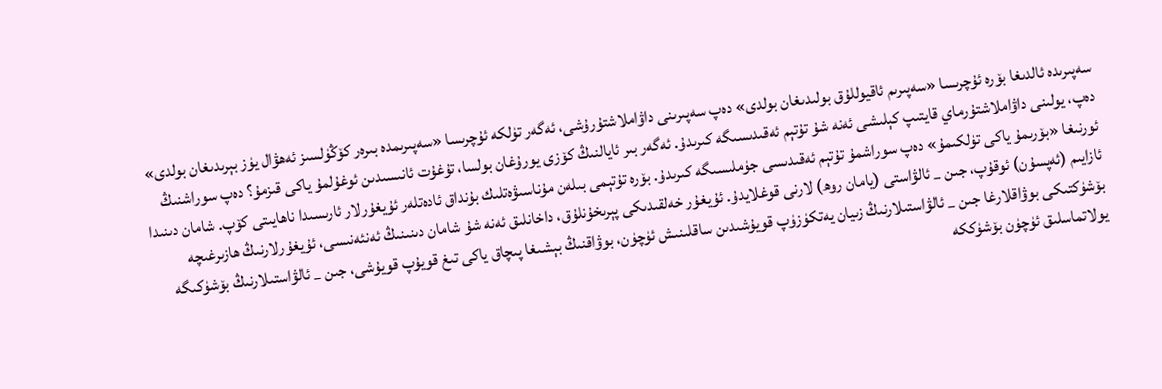سەپىرىدە ئالدىغا بۆرە ئۇچرىسا «سەپىرىم ئاقيوللۇق بولىدىغان بولدى» دەپ سەپىرىنى داۋاملاشتۇرۇشى، ئەگەر تۈلكە ئۇچرىسا «سەپىرىمدە بىرەر كۆڭۈلسىز ئەھۋال يۈز بېرىدىغان بولدى» دەپ، يولىنى داۋاملاشتۇرماي قايتىپ كېلىشى ئەنە شۇ تۇتېم ئەقىدىسىگە كىرىدۇ. ئەگەر بىر ئايالنىڭ كۆزى يورۇغان بولسا، تۇغۇت ئانىسىدىن ئوغۇلمۇ ياكى قىزمۇ؟ دەپ سوراشنىڭ ئورنىغا «بۆرىمۇ ياكى تۈلكىمۇ» دەپ سوراشمۇ تۇتېم ئەقىدىسى جۈملىسىگە كىرىدۇ. بۆرە تۇتېمى بىلەن مۇناسىۋەتلىك بۇنداق ئادەتلەر ئۇيغۇرلار ئارىسىدا ناھايىتى كۆپ. شامان دىنىدا ئازايىم (ئەپسۇن) ئوقۇپ، جىن _ ئالۋاستى (يامان روھ) لارنى قوغلايدۇ. ئۇيغۇر خەلقىدىكى پېرىخۇنلۇق، داخانلىق ئەنە شۇ شامان دىنىنىڭ ئەنئەنىسى، ئۇيغۇرلارنىڭ ھازىرغىچە بۆشۈكتىكى بوۋاقلارغا جىن _ ئالۋاستىلارنىڭ زىيان يەتكۈزۈپ قويۇشىدىن ساقلىنىش ئۈچۈن، بوۋاقنىڭ بېشىغا پىچاق ياكى تىغ قويۇپ قويۇشى، جىن _ ئالۋاستىلارنىڭ بۆشۈكىگە يولاتماسلىق ئۈچۈن بۆشۈككە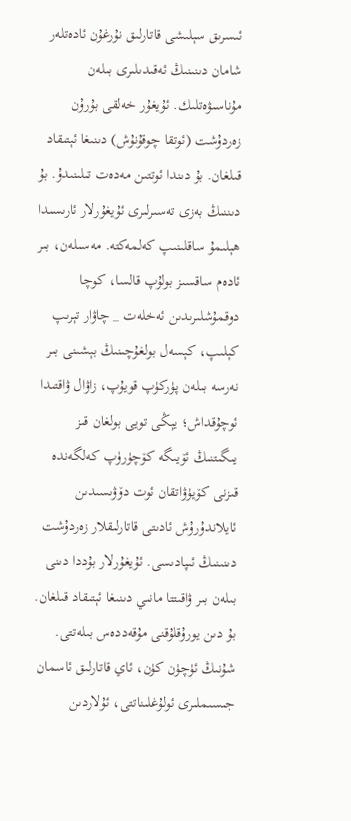ئىسرىق سېلىشى قاتارلىق نۇرغۇن ئادەتلەر شامان دىنىنىڭ ئەقىدىلىرى بىلەن مۇناسىۋەتلىك. ئۇيغۇر خەلقى بۇرۇن زەردۇشت (ئوتقا چوقۇنۇش) دىنىغا ئېتىقاد قىلغان. بۇ دىندا ئوتتىن مەدەت تىلىنىدۇ. بۇ دىننىڭ بەزى تەسىرلىرى ئۇيغۇرلار ئارىسىدا ھېلىمۇ ساقلىنىپ كەلمەكتە. مەسىلەن، بىر ئادەم ساقسىز بولۇپ قالسا، كوچا دوقمۇشلىرىدىن ئەخلەت _ چاۋار تېرىپ كېلىپ، كېسەل بولغۇچىنىڭ بېشىنى بىر نەرسە بىلەن پۈركۈپ قويۇپ، زاۋال ۋاقتىدا ئوچۇقداش؛ يېڭى تويى بولغان قىز يىگىتنىڭ ئۆيىگە كۆچۈرۈپ كەلگەندە قىزنى كۆيۈۋاتقان ئوت دۆۋىسىدىن ئايلاندۇرۇش ئادىتى قاتارلىقلار زەردۇشت دىنىنىڭ ئىپادىسى. ئۇيغۇرلار بۇددا دىنى بىلەن بىر ۋاقىتتا مانىي دىنىغا ئېتىقاد قىلغان. بۇ دىن يورۇقلۇقنى مۇقەددەس بىلەتتى. شۇنىڭ ئۈچۈن كۈن، ئاي قاتارلىق ئاسمان جىسىملىرى ئولۇغلىناتتى، ئۇلاردىن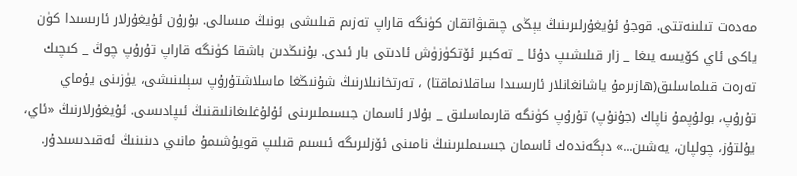مەدەت تىلىنەتتى. قوجۇ ئۇيغۇرلىرىنىڭ يېڭى چىقىۋاتقان كۈنگە قاراپ تەزىم قىلىشى بونىڭ مىسالى. بۇرۇن ئۇيغۇرلار ئارىسىدا كۈن ياكى ئاي كۆيسە يىغا _ زار قىلىشىپ دۇئا _ تەكبىر ئۆتكۈزۈش ئادىتى بار ئىدى. بۇنىڭدىن باشقا كۈنگە قاراپ تۇرۇپ چوڭ _ كىچىك تەرەت قىلماسلىق(ھازىرمۇ ياشانغانلار ئارىسىدا ساقلانماقتا) ، تەرتخانىلارنىڭ شۇنىڭغا ماسلاشتۇرۇپ سېلىنىشى، يۈزىنى يۇماي تۇرۇپ، بولۇپمۇ ناپاك (جۇنۇپ) تۇرۇپ كۈنگە قارىماسلىق _ بۇلار ئاسمان جىسىملىرىنى ئۇلۇغلىغانلىقنىڭ ئىپادىسى. ئۇيغۇرلارنىڭ «ئاي، يۇلتۇز، چولپان، يەشىن...» دېگەندەك ئاسمان جىسىملىرىنىڭ نامىنى ئۆزلىرىگە ئىسىم قىلىپ قويۇشىمۇ مانىي دىنىنىڭ ئەقىدىسىدۇر.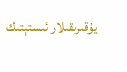يۇقىرىقىلار ئىستېتىك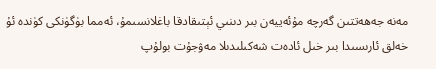مەنە جەھەتتىن گەرچە مۇئەييەن بىر دىنىي ئېتىقادقا باغلانسىمۇ، ئەمما بۈگۈنكى كۈندە ئۇ خەلق ئارىسىدا بىر خىل ئادەت شەكىلىدىلا مەۋجۇت بولۇپ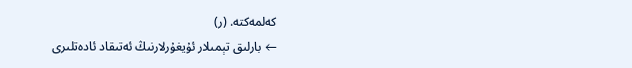كەلمەكتە. (ر)
← بارلىق تېمىلار ئۇيغۇرلارنىڭ ئەتىقاد ئادەتلىرى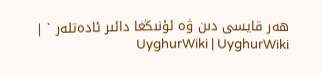ھەر قايسى دىن ۋە ئۇنىڭغا دائىر ئادەتلەر ` | UyghurWiki | UyghurWiki